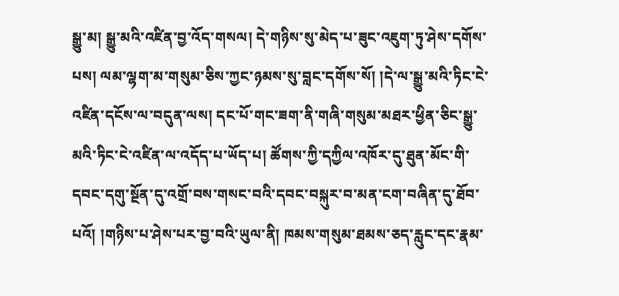སྒྱུ་མ། སྒྱུ་མའི་འཛིན་བྱ་འོད་གསལ། དེ་གཉིས་སུ་མེད་པ་ཟུང་འཇུག་ཏུ་ཤེས་དགོས་པས། ལམ་ལྷག་མ་གསུམ་ཅིས་ཀྱང་ཉམས་སུ་བླང་དགོས་སོ། །དེ་ལ་སྒྱུ་མའི་ཏིང་ངེ་འཛིན་དངོས་ལ་བདུན་ལས། དང་པོ་གང་ཟག་ནི་གཞི་གསུམ་མཐར་ཕྱིན་ཅིང་སྒྱུ་མའི་ཏིང་ངེ་འཛིན་ལ་འདོད་པ་ཡོད་པ། ཚོགས་ཀྱི་དཀྱིལ་འཁོར་དུ་ཐུན་མོང་གི་དབང་དགུ་སྔོན་དུ་འགྲོ་བས་གསང་བའི་དབང་བསྐུར་བ་མན་ངག་བཞིན་དུ་ཐོབ་པའོ། །གཉིས་པ་ཤེས་པར་བྱ་བའི་ཡུལ་ནི། ཁམས་གསུམ་ཐམས་ཅད་རླུང་དང་རྣམ་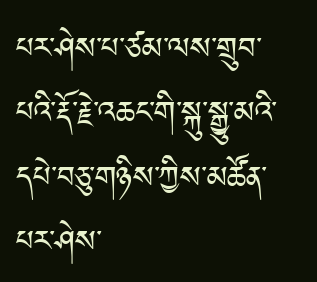པར་ཤེས་པ་ཙམ་ལས་གྲུབ་པའི་རྡོ་རྗེ་འཆང་གི་སྐུ་སྒྱུ་མའི་དཔེ་བཅུ་གཉིས་ཀྱིས་མཚོན་པར་ཤེས་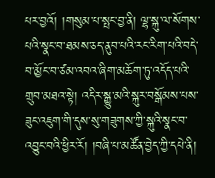པར་བྱའོ། །གསུམ་པ་སྤང་བྱ་ནི། ལྷ་སྐུ་ལ་སོགས་པའི་སྣང་བ་ཐམས་ཅད་ནུབ་པའི་རང་རིག་པའི་བདེ་བ་མྱོང་བ་ཙམ་འབའ་ཞིག་མཆོག་ཏུ་འདོད་པའི་གྲུབ་མཐའ་སྟེ། འདིར་སྒྱུ་མའི་སྐུར་བསྒོམས་པས་ཟུང་འཇུག་གི་དུས་སུ་གཟུགས་ཀྱི་སྐུའི་སྣང་བ་འབྱུང་བའི་ཕྱིར་རོ། །བཞི་པ་མཚོན་བྱེད་ཀྱི་དཔེ་ནི།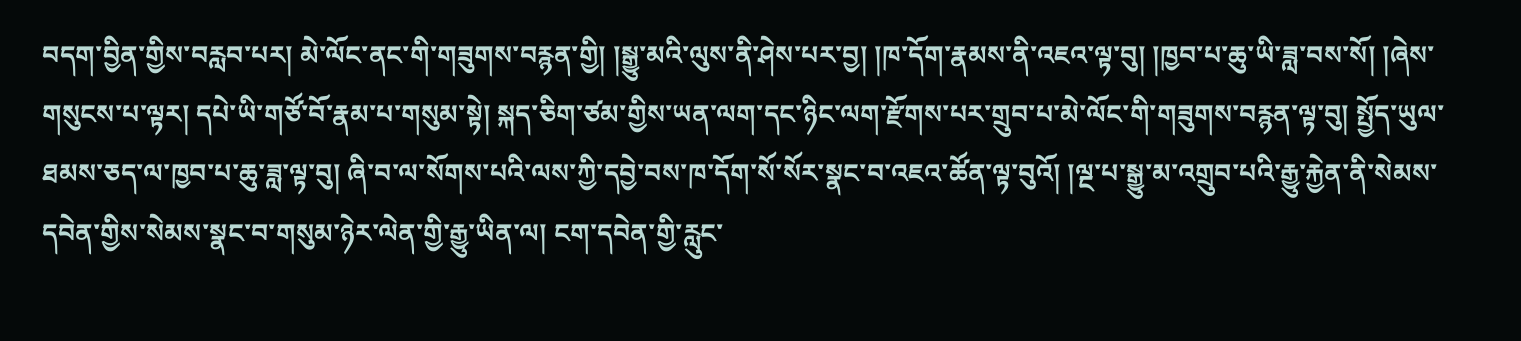བདག་བྱིན་གྱིས་བརླབ་པར། མེ་ལོང་ནང་གི་གཟུགས་བརྙན་གྱི། །སྒྱུ་མའི་ལུས་ནི་ཤེས་པར་བྱ། །ཁ་དོག་རྣམས་ནི་འཇའ་ལྟ་བུ། །ཁྱབ་པ་ཆུ་ཡི་ཟླ་བས་སོ། །ཞེས་གསུངས་པ་ལྟར། དཔེ་ཡི་གཙོ་བོ་རྣམ་པ་གསུམ་སྟེ། སྐད་ཅིག་ཙམ་གྱིས་ཡན་ལག་དང་ཉིང་ལག་རྫོགས་པར་གྲུབ་པ་མེ་ལོང་གི་གཟུགས་བརྙན་ལྟ་བུ། སྤྱོད་ཡུལ་ཐམས་ཅད་ལ་ཁྱབ་པ་ཆུ་ཟླ་ལྟ་བུ། ཞི་བ་ལ་སོགས་པའི་ལས་ཀྱི་དབྱེ་བས་ཁ་དོག་སོ་སོར་སྣང་བ་འཇའ་ཚོན་ལྟ་བུའོ། །ལྔ་པ་སྒྱུ་མ་འགྲུབ་པའི་རྒྱུ་རྐྱེན་ནི་སེམས་དབེན་གྱིས་སེམས་སྣང་བ་གསུམ་ཉེར་ལེན་གྱི་རྒྱུ་ཡིན་ལ། ངག་དབེན་གྱི་རླུང་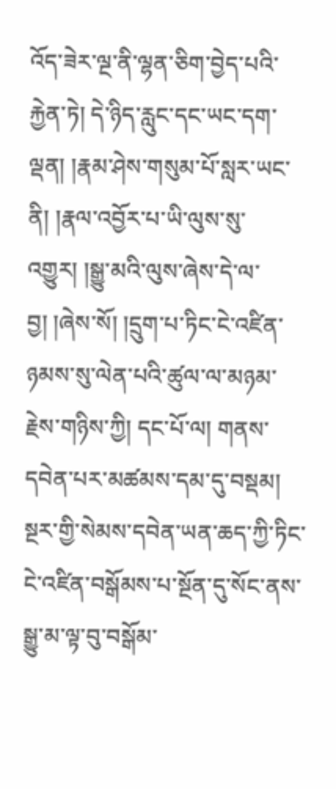འོད་ཟེར་ལྔ་ནི་ལྷན་ཅིག་བྱེད་པའི་རྐྱེན་ཏེ། དེ་ཉིད་རླུང་དང་ཡང་དག་ལྡན། །རྣམ་ཤེས་གསུམ་པོ་སླར་ཡང་ནི། །རྣལ་འབྱོར་པ་ཡི་ལུས་སུ་འགྱུར། །སྒྱུ་མའི་ལུས་ཞེས་དེ་ལ་བྱ། །ཞེས་སོ། །དྲུག་པ་ཏིང་ངེ་འཛིན་ཉམས་སུ་ལེན་པའི་ཚུལ་ལ་མཉམ་རྗེས་གཉིས་ཀྱི། དང་པོ་ལ། གནས་དབེན་པར་མཚམས་དམ་དུ་བསྡམ། སྔར་གྱི་སེམས་དབེན་ཡན་ཆད་ཀྱི་ཏིང་ངེ་འཛིན་བསྒོམས་པ་སྔོན་དུ་སོང་ནས་སྒྱུ་མ་ལྟ་བུ་བསྒོམ་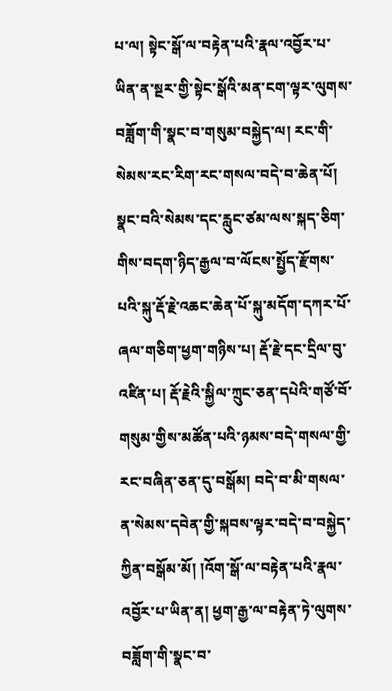པ་ལ། སྟེང་སྒོ་ལ་བརྟེན་པའི་རྣལ་འབྱོར་པ་ཡིན་ན་སྔར་གྱི་སྟེང་སྒོའི་མན་ངག་ལྟར་ལུགས་བཟློག་གི་སྣང་བ་གསུམ་བསྐྱེད་ལ། རང་གི་སེམས་རང་རིག་རང་གསལ་བདེ་བ་ཆེན་པོ། སྣང་བའི་སེམས་དང་རླུང་ཙམ་ལས་སྐད་ཅིག་གིས་བདག་ཉིད་རྒྱལ་བ་ལོངས་སྤྱོད་རྫོགས་པའི་སྐུ་རྡོ་རྗེ་འཆང་ཆེན་པོ་སྐུ་མདོག་དཀར་པོ་ཞལ་གཅིག་ཕྱག་གཉིས་པ། རྡོ་རྗེ་དང་དྲིལ་བུ་འཛིན་པ། རྡོ་རྗེའི་སྐྱིལ་ཀྲུང་ཅན་དཔེའི་གཙོ་བོ་གསུམ་གྱིས་མཚོན་པའི་ཉམས་བདེ་གསལ་གྱི་རང་བཞིན་ཅན་དུ་བསྒོམ། བདེ་བ་མི་གསལ་ན་སེམས་དབེན་གྱི་སྐབས་ལྟར་བདེ་བ་བསྐྱེད་ཀྱིན་བསྒོམ་མོ། །འོག་སྒོ་ལ་བརྟེན་པའི་རྣལ་འབྱོར་པ་ཡིན་ན། ཕྱག་རྒྱ་ལ་བརྟེན་ཏེ་ལུགས་བཟློག་གི་སྣང་བ་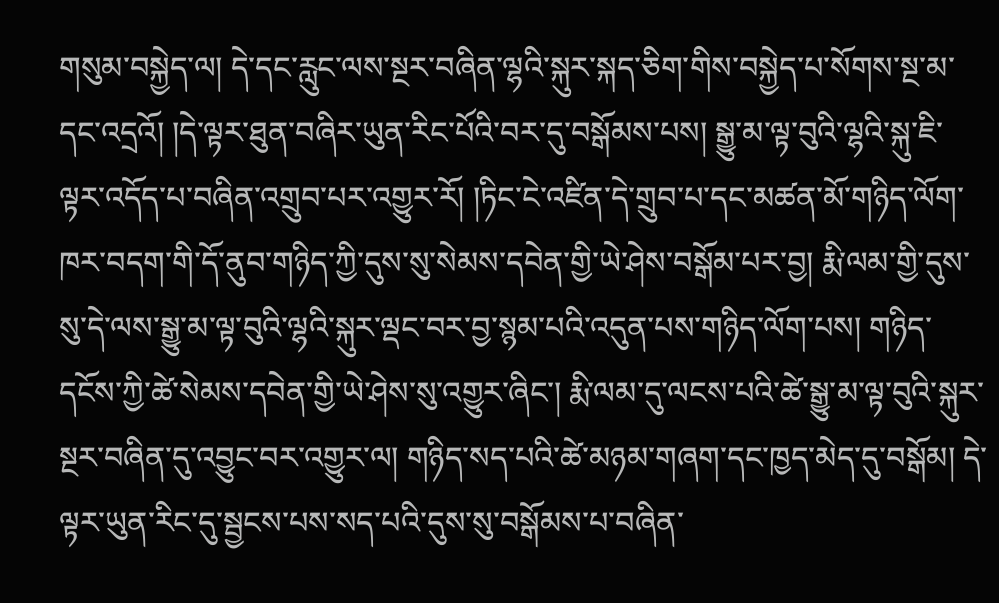གསུམ་བསྐྱེད་ལ། དེ་དང་རླུང་ལས་སྔར་བཞིན་ལྷའི་སྐུར་སྐད་ཅིག་གིས་བསྐྱེད་པ་སོགས་སྔ་མ་དང་འདྲའོ། །དེ་ལྟར་ཐུན་བཞིར་ཡུན་རིང་པོའི་བར་དུ་བསྒོམས་པས། སྒྱུ་མ་ལྟ་བུའི་ལྷའི་སྐུ་ཇི་ལྟར་འདོད་པ་བཞིན་འགྲུབ་པར་འགྱུར་རོ། །ཏིང་ངེ་འཛིན་དེ་གྲུབ་པ་དང་མཚན་མོ་གཉིད་ལོག་ཁར་བདག་གི་དོ་ནུབ་གཉིད་ཀྱི་དུས་སུ་སེམས་དབེན་གྱི་ཡེ་ཤེས་བསྒོམ་པར་བྱ། རྨི་ལམ་གྱི་དུས་སུ་དེ་ལས་སྒྱུ་མ་ལྟ་བུའི་ལྷའི་སྐུར་ལྡང་བར་བྱ་སྙམ་པའི་འདུན་པས་གཉིད་ལོག་པས། གཉིད་དངོས་ཀྱི་ཚེ་སེམས་དབེན་གྱི་ཡེ་ཤེས་སུ་འགྱུར་ཞིང་། རྨི་ལམ་དུ་ལངས་པའི་ཚེ་སྒྱུ་མ་ལྟ་བུའི་སྐུར་སྔར་བཞིན་དུ་འབྱུང་བར་འགྱུར་ལ། གཉིད་སད་པའི་ཚེ་མཉམ་གཞག་དང་ཁྱད་མེད་དུ་བསྒོམ། དེ་ལྟར་ཡུན་རིང་དུ་སྦྱངས་པས་སད་པའི་དུས་སུ་བསྒོམས་པ་བཞིན་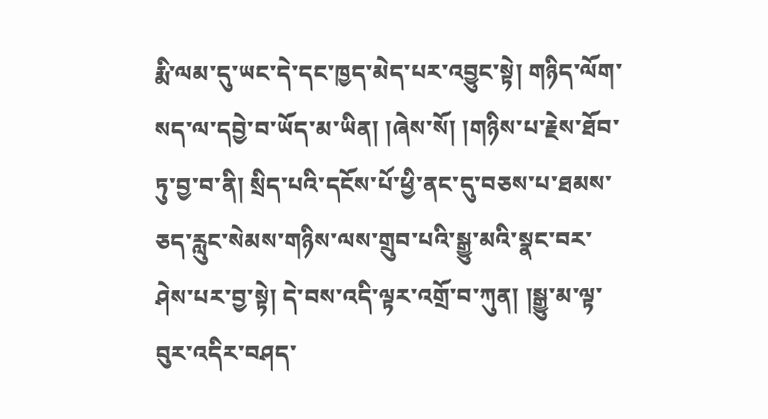རྨི་ལམ་དུ་ཡང་དེ་དང་ཁྱད་མེད་པར་འབྱུང་སྟེ། གཉིད་ལོག་སད་ལ་དབྱེ་བ་ཡོད་མ་ཡིན། །ཞེས་སོ། །གཉིས་པ་རྗེས་ཐོབ་ཏུ་བྱ་བ་ནི། སྲིད་པའི་དངོས་པོ་ཕྱི་ནང་དུ་བཅས་པ་ཐམས་ཅད་རླུང་སེམས་གཉིས་ལས་གྲུབ་པའི་སྒྱུ་མའི་སྣང་བར་ཤེས་པར་བྱ་སྟེ། དེ་བས་འདི་ལྟར་འགྲོ་བ་ཀུན། །སྒྱུ་མ་ལྟ་བུར་འདིར་བཤད་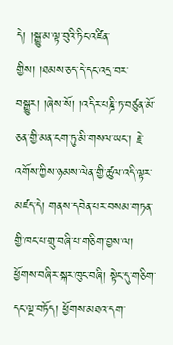དེ། །སྒྱུ་མ་ལྟ་བུའི་ཏིང་འཛིན་གྱིས། །ཐམས་ཅད་དེ་དང་འདྲ་བར་བསྒྱུར། །ཞེས་སོ། །འདིར་པཎྜི་ཏ་བཙུན་མོ་ཅན་གྱི་མན་ངག་ཏུ་མི་གསལ་ཡང་། རྗེ་འགོས་ཀྱིས་ཉམས་ལེན་གྱི་ཚུལ་འདི་ལྟར་མཛད་དེ། གནས་དབེན་པར་བསམ་གཏན་གྱི་ཁང་པ་གྲུ་བཞི་པ་གཅིག་བྱས་ལ། ཕྱོགས་བཞིར་སྐར་ཁུང་བཞི། སྟེང་དུ་གཅིག་དང་ལྔ་བཏོད། ཕྱོགས་མཐའ་དག་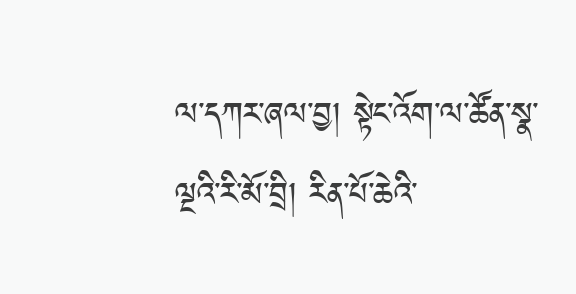ལ་དཀར་ཞལ་བྱ། སྟེང་འོག་ལ་ཚོན་སྣ་ལྔའི་རི་མོ་བྲི། རིན་པོ་ཆེའི་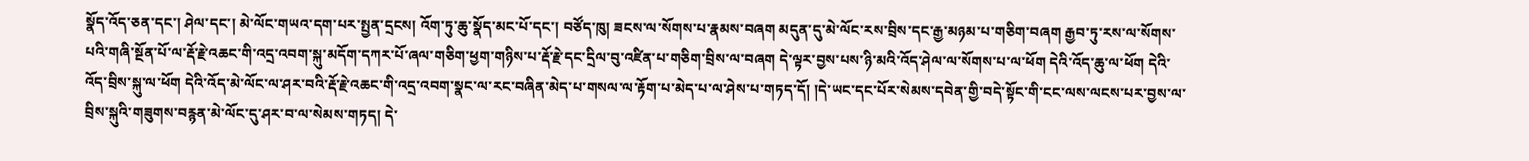སྣོད་འོད་ཅན་དང་། ཤེལ་དང་། མེ་ལོང་གཡའ་དག་པར་སྤྱན་དྲངས། འོག་ཏུ་ཆུ་སྣོད་མང་པོ་དང་། བཙོད་ཁུ། ཟངས་ལ་སོགས་པ་རྣམས་བཞག མདུན་དུ་མེ་ལོང་རས་བྲིས་དང་རྒྱ་མཉམ་པ་གཅིག་བཞག རྒྱབ་ཏུ་རས་ལ་སོགས་པའི་གཞི་སྔོན་པོ་ལ་རྡོ་རྗེ་འཆང་གི་འདྲ་འབག་སྐུ་མདོག་དཀར་པོ་ཞལ་གཅིག་ཕྱག་གཉིས་པ་རྡོ་རྗེ་དང་དྲིལ་བུ་འཛིན་པ་གཅིག་བྲིས་ལ་བཞག དེ་ལྟར་བྱས་པས་ཉི་མའི་འོད་ཤེལ་ལ་སོགས་པ་ལ་ཕོག དེའི་འོད་ཆུ་ལ་ཕོག དེའི་འོད་བྲིས་སྐུ་ལ་ཕོག དེའི་འོད་མེ་ལོང་ལ་ཤར་བའི་རྡོ་རྗེ་འཆང་གི་འདྲ་འབག་སྣང་ལ་རང་བཞིན་མེད་པ་གསལ་ལ་རྟོག་པ་མེད་པ་ལ་ཤེས་པ་གཏད་དོ། །དེ་ཡང་དང་པོར་སེམས་དབེན་གྱི་བདེ་སྟོང་གི་ངང་ལས་ལངས་པར་བྱས་ལ་བྲིས་སྐུའི་གཟུགས་བརྙན་མེ་ལོང་དུ་ཤར་བ་ལ་སེམས་གཏད། དེ་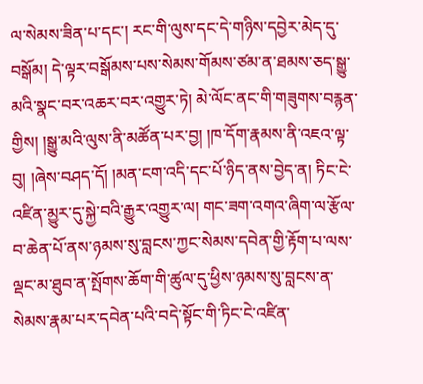ལ་སེམས་ཟིན་པ་དང་། རང་གི་ལུས་དང་དེ་གཉིས་དབྱེར་མེད་དུ་བསྒོམ། དེ་ལྟར་བསྒོམས་པས་སེམས་གོམས་ཙམ་ན་ཐམས་ཅད་སྒྱུ་མའི་སྣང་བར་འཆར་བར་འགྱུར་ཏེ། མེ་ལོང་ནང་གི་གཟུགས་བརྙན་གྱིས། །སྒྱུ་མའི་ལུས་ནི་མཚོན་པར་བྱ། །ཁ་དོག་རྣམས་ནི་འཇའ་ལྟ་བུ། །ཞེས་བཤད་དོ། །མན་ངག་འདི་དང་པོ་ཉིད་ནས་བྱེད་ན། ཏིང་ངེ་འཛིན་མྱུར་དུ་སྐྱེ་བའི་རྒྱུར་འགྱུར་ལ། གང་ཟག་འགའ་ཞིག་ལ་རྩོལ་བ་ཆེན་པོ་ནས་ཉམས་སུ་བླངས་ཀྱང་སེམས་དབེན་གྱི་རྟོག་པ་ལས་ལྡང་མ་ཐུབ་ན་སྤོགས་ཆོག་གི་ཚུལ་དུ་ཕྱིས་ཉམས་སུ་བླངས་ན་སེམས་རྣམ་པར་དབེན་པའི་བདེ་སྟོང་གི་ཏིང་ངེ་འཛིན་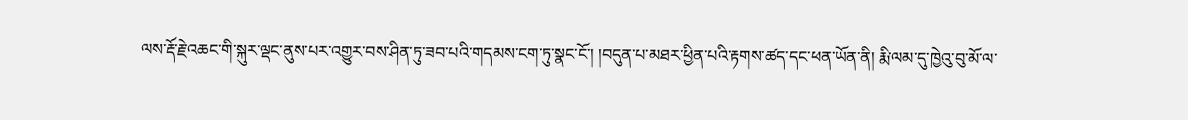ལས་རྡོ་རྗེ་འཆང་གི་སྐུར་ལྡང་ནུས་པར་འགྱུར་བས་ཤིན་ཏུ་ཟབ་པའི་གདམས་ངག་ཏུ་སྣང་ངོ་། །བདུན་པ་མཐར་ཕྱིན་པའི་རྟགས་ཚད་དང་ཕན་ཡོན་ནི། རྨི་ལམ་དུ་ཁྱེའུ་བུ་མོ་ལ་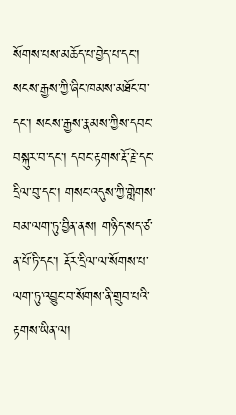སོགས་པས་མཆོད་པ་བྱེད་པ་དང་། སངས་རྒྱས་ཀྱི་ཞིང་ཁམས་མཐོང་བ་དང་། སངས་རྒྱས་རྣམས་ཀྱིས་དབང་བསྐུར་བ་དང་། དབང་རྟགས་རྡོ་རྗེ་དང་དྲིལ་བུ་དང་། གསང་འདུས་ཀྱི་གླེགས་བམ་ལག་ཏུ་བྱིན་ནས། གཉིད་སད་ཙ་ན་པོ་ཏི་དང་། རྡོར་དྲིལ་ལ་སོགས་པ་ལག་ཏུ་འབྱུང་བ་སོགས་ནི་གྲུབ་པའི་རྟགས་ཡིན་ལ།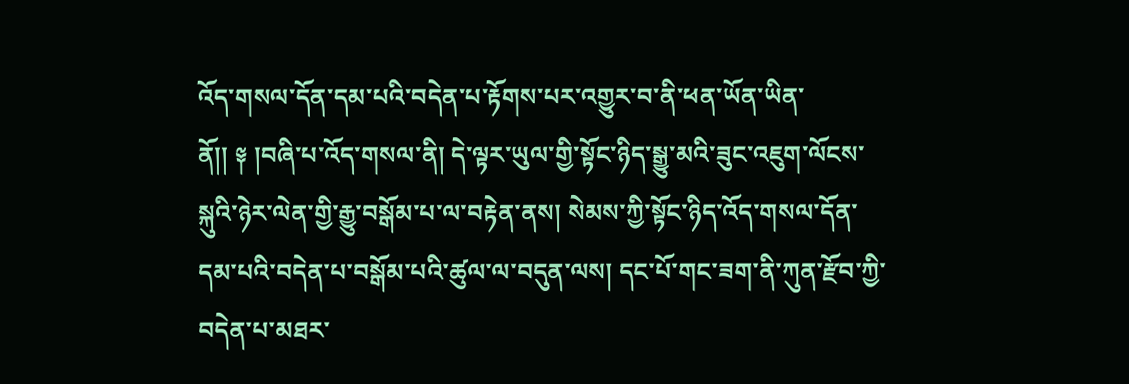འོད་གསལ་དོན་དམ་པའི་བདེན་པ་རྟོགས་པར་འགྱུར་བ་ནི་ཕན་ཡོན་ཡིན་ནོ།། ༈ །བཞི་པ་འོད་གསལ་ནི། དེ་ལྟར་ཡུལ་གྱི་སྟོང་ཉིད་སྒྱུ་མའི་ཟུང་འཇུག་ལོངས་སྐུའི་ཉེར་ལེན་གྱི་རྒྱུ་བསྒོམ་པ་ལ་བརྟེན་ནས། སེམས་ཀྱི་སྟོང་ཉིད་འོད་གསལ་དོན་དམ་པའི་བདེན་པ་བསྒོམ་པའི་ཚུལ་ལ་བདུན་ལས། དང་པོ་གང་ཟག་ནི་ཀུན་རྫོབ་ཀྱི་བདེན་པ་མཐར་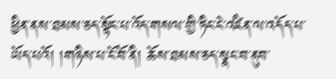ཕྱིན་ནས་ཐམས་ཅད་སྟོང་པ་འོད་གསལ་གྱི་ཏིང་ངེ་འཛིན་ལ་འདོད་པ་ཡོད་པའོ། །གཉིས་པ་ངོ་བོ་ནི། ཆོས་ཐམས་ཅད་སྣང་བ་ནུབ་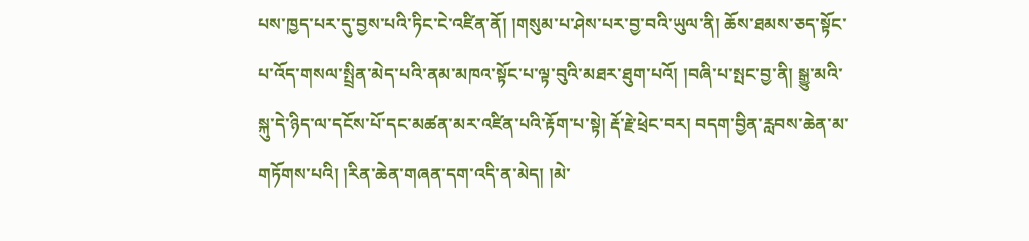པས་ཁྱད་པར་དུ་བྱས་པའི་ཏིང་ངེ་འཛིན་ནོ། །གསུམ་པ་ཤེས་པར་བྱ་བའི་ཡུལ་ནི། ཆོས་ཐམས་ཅད་སྟོང་པ་འོད་གསལ་སྤྲིན་མེད་པའི་ནམ་མཁའ་སྟོང་པ་ལྟ་བུའི་མཐར་ཐུག་པའོ། །བཞི་པ་སྤང་བྱ་ནི། སྒྱུ་མའི་སྐུ་དེ་ཉིད་ལ་དངོས་པོ་དང་མཚན་མར་འཛིན་པའི་རྟོག་པ་སྟེ། རྡོ་རྗེ་ཕྲེང་བར། བདག་བྱིན་རླབས་ཆེན་མ་གཏོགས་པའི། །རིན་ཆེན་གཞན་དག་འདི་ན་མེད། །མེ་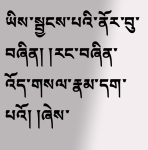ཡིས་སྦྱངས་པའི་ནོར་བུ་བཞིན། །རང་བཞིན་འོད་གསལ་རྣམ་དག་པའོ། །ཞེས་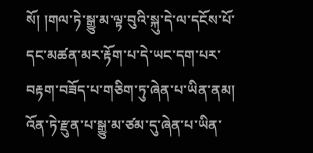སོ། །གལ་ཏེ་སྒྱུ་མ་ལྟ་བུའི་སྐུ་དེ་ལ་དངོས་པོ་དང་མཚན་མར་རྟོག་པ་དེ་ཡང་དག་པར་བརྟག་བཟོད་པ་གཅིག་ཏུ་ཞེན་པ་ཡིན་ནམ། འོན་ཏེ་རྫུན་པ་སྒྱུ་མ་ཙམ་དུ་ཞེན་པ་ཡིན་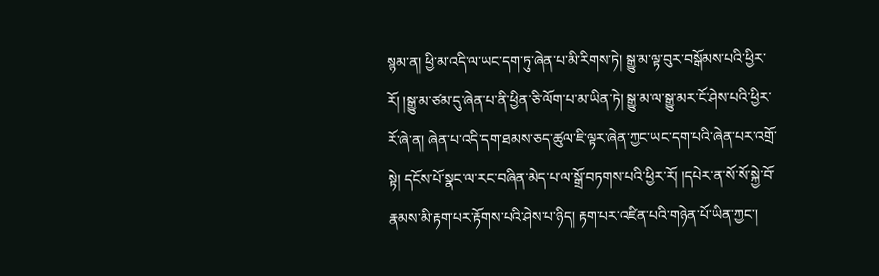སྙམ་ན། ཕྱི་མ་འདི་ལ་ཡང་དག་ཏུ་ཞེན་པ་མི་རིགས་ཏེ། སྒྱུ་མ་ལྟ་བུར་བསྒོམས་པའི་ཕྱིར་རོ། །སྒྱུ་མ་ཙམ་དུ་ཞེན་པ་ནི་ཕྱིན་ཅི་ལོག་པ་མ་ཡིན་ཏེ། སྒྱུ་མ་ལ་སྒྱུ་མར་ངོ་ཤེས་པའི་ཕྱིར་རོ་ཞེ་ན། ཞེན་པ་འདི་དག་ཐམས་ཅད་ཚུལ་ཇི་ལྟར་ཞེན་ཀྱང་ཡང་དག་པའི་ཞེན་པར་འགྲོ་སྟེ། དངོས་པོ་སྣང་ལ་རང་བཞིན་མེད་པ་ལ་སྒྲོ་བཏགས་པའི་ཕྱིར་རོ། །དཔེར་ན་སོ་སོ་སྐྱེ་བོ་རྣམས་མི་རྟག་པར་རྟོགས་པའི་ཤེས་པ་ཉིད། རྟག་པར་འཛིན་པའི་གཉེན་པོ་ཡིན་ཀྱང་།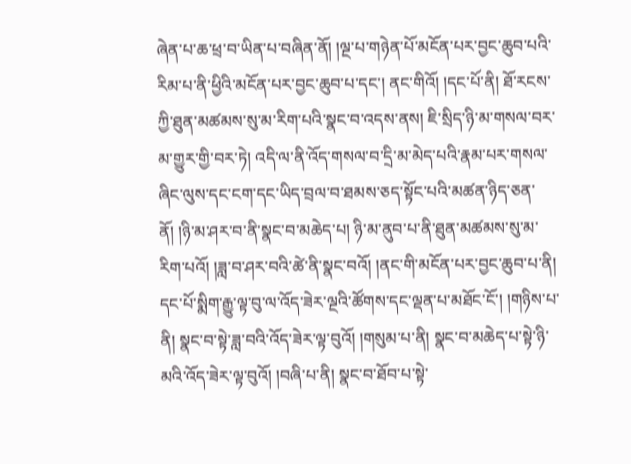ཞེན་པ་ཆ་ཕྲ་བ་ཡིན་པ་བཞིན་ནོ། །ལྔ་པ་གཉེན་པོ་མངོན་པར་བྱང་ཆུབ་པའི་རིམ་པ་ནི་ཕྱིའི་མངོན་པར་བྱང་ཆུབ་པ་དང་། ནང་གིའོ། །དང་པོ་ནི། ཐོ་རངས་ཀྱི་ཐུན་མཚམས་སུ་མ་རིག་པའི་སྣང་བ་འདས་ནས། ཇི་སྲིད་ཉི་མ་གསལ་བར་མ་གྱུར་གྱི་བར་ཏེ། འདི་ལ་ནི་འོད་གསལ་བ་དྲི་མ་མེད་པའི་རྣམ་པར་གསལ་ཞིང་ལུས་དང་ངག་དང་ཡིད་བྲལ་བ་ཐམས་ཅད་སྟོང་པའི་མཚན་ཉིད་ཅན་ནོ། །ཉི་མ་ཤར་བ་ནི་སྣང་བ་མཆེད་པ། ཉི་མ་ནུབ་པ་ནི་ཐུན་མཚམས་སུ་མ་རིག་པའོ། །ཟླ་བ་ཤར་བའི་ཚེ་ནི་སྣང་བའོ། །ནང་གི་མངོན་པར་བྱང་ཆུབ་པ་ནི། དང་པོ་སྨིག་རྒྱུ་ལྟ་བུ་ལ་འོད་ཟེར་ལྔའི་ཚོགས་དང་ལྡན་པ་མཐོང་ངོ་། །གཉིས་པ་ནི། སྣང་བ་སྟེ་ཟླ་བའི་འོད་ཟེར་ལྟ་བུའོ། །གསུམ་པ་ནི། སྣང་བ་མཆེད་པ་སྟེ་ཉི་མའི་འོད་ཟེར་ལྟ་བུའོ། །བཞི་པ་ནི། སྣང་བ་ཐོབ་པ་སྟེ་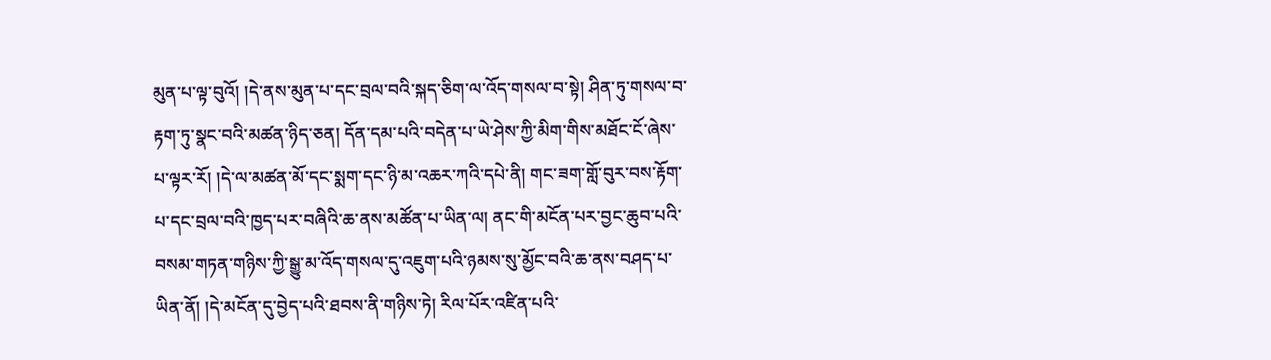མུན་པ་ལྟ་བུའོ། །དེ་ནས་མུན་པ་དང་བྲལ་བའི་སྐད་ཅིག་ལ་འོད་གསལ་བ་སྟེ། ཤིན་ཏུ་གསལ་བ་རྟག་ཏུ་སྣང་བའི་མཚན་ཉིད་ཅན། དོན་དམ་པའི་བདེན་པ་ཡེ་ཤེས་ཀྱི་མིག་གིས་མཐོང་ངོ་ཞེས་པ་ལྟར་རོ། །དེ་ལ་མཚན་མོ་དང་སྨག་དང་ཉི་མ་འཆར་ཀའི་དཔེ་ནི། གང་ཟག་གློ་བུར་བས་རྟོག་པ་དང་བྲལ་བའི་ཁྱད་པར་བཞིའི་ཆ་ནས་མཚོན་པ་ཡིན་ལ། ནང་གི་མངོན་པར་བྱང་ཆུབ་པའི་བསམ་གཏན་གཉིས་ཀྱི་སྒྱུ་མ་འོད་གསལ་དུ་འཇུག་པའི་ཉམས་སུ་མྱོང་བའི་ཆ་ནས་བཤད་པ་ཡིན་ནོ། །དེ་མངོན་དུ་བྱེད་པའི་ཐབས་ནི་གཉིས་ཏེ། རིལ་པོར་འཛིན་པའི་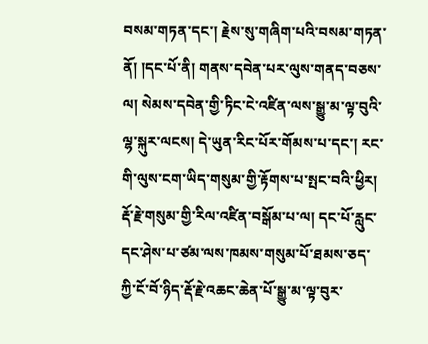བསམ་གཏན་དང་། རྗེས་སུ་གཞིག་པའི་བསམ་གཏན་ནོ། །དང་པོ་ནི། གནས་དབེན་པར་ལུས་གནད་བཅས་ལ། སེམས་དབེན་གྱི་ཏིང་ངེ་འཛིན་ལས་སྒྱུ་མ་ལྟ་བུའི་ལྷ་སྐུར་ལངས། དེ་ཡུན་རིང་པོར་གོམས་པ་དང་། རང་གི་ལུས་ངག་ཡིད་གསུམ་གྱི་རྟོགས་པ་སྤང་བའི་ཕྱིར། རྡོ་རྗེ་གསུམ་གྱི་རིལ་འཛིན་བསྒོམ་པ་ལ། དང་པོ་རླུང་དང་ཤེས་པ་ཙམ་ལས་ཁམས་གསུམ་པོ་ཐམས་ཅད་ཀྱི་ངོ་བོ་ཉིད་རྡོ་རྗེ་འཆང་ཆེན་པོ་སྒྱུ་མ་ལྟ་བུར་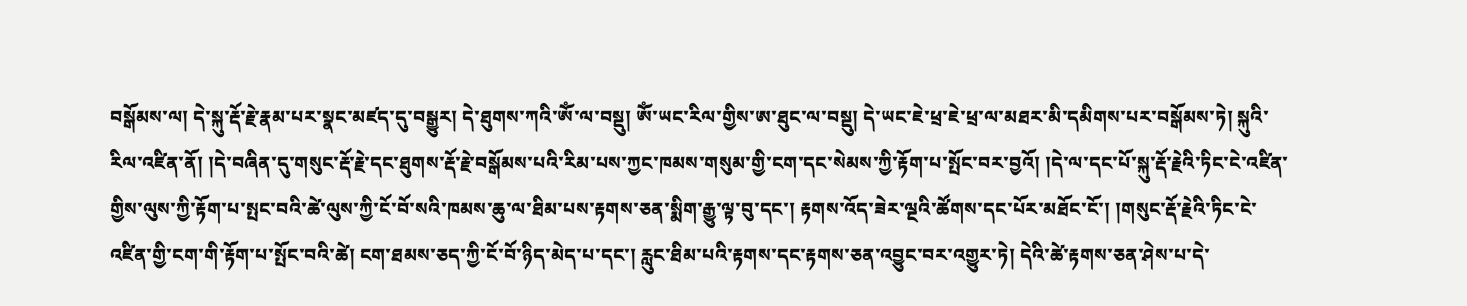བསྒོམས་ལ། དེ་སྐུ་རྡོ་རྗེ་རྣམ་པར་སྣང་མཛད་དུ་བསྒྱུར། དེ་ཐུགས་ཀའི་ཨོཾ་ལ་བསྡུ། ཨོཾ་ཡང་རིལ་གྱིས་ཨ་ཐུང་ལ་བསྡུ། དེ་ཡང་ཇེ་ཕྲ་ཇེ་ཕྲ་ལ་མཐར་མི་དམིགས་པར་བསྒོམས་ཏེ། སྐུའི་རིལ་འཛིན་ནོ། །དེ་བཞིན་དུ་གསུང་རྡོ་རྗེ་དང་ཐུགས་རྡོ་རྗེ་བསྒོམས་པའི་རིམ་པས་ཀྱང་ཁམས་གསུམ་གྱི་ངག་དང་སེམས་ཀྱི་རྟོག་པ་སྤོང་བར་བྱའོ། །དེ་ལ་དང་པོ་སྐུ་རྡོ་རྗེའི་ཏིང་ངེ་འཛིན་གྱིས་ལུས་ཀྱི་རྟོག་པ་སྤང་བའི་ཚེ་ལུས་ཀྱི་ངོ་བོ་སའི་ཁམས་ཆུ་ལ་ཐིམ་པས་རྟགས་ཅན་སྨིག་རྒྱུ་ལྟ་བུ་དང་། རྟགས་འོད་ཟེར་ལྔའི་ཚོགས་དང་པོར་མཐོང་ངོ་། །གསུང་རྡོ་རྗེའི་ཏིང་ངེ་འཛིན་གྱི་ངག་གི་རྟོག་པ་སྤོང་བའི་ཚེ། ངག་ཐམས་ཅད་ཀྱི་ངོ་བོ་ཉིད་མེད་པ་དང་། རླུང་ཐིམ་པའི་རྟགས་དང་རྟགས་ཅན་འབྱུང་བར་འགྱུར་ཏེ། དེའི་ཚེ་རྟགས་ཅན་ཤེས་པ་དེ་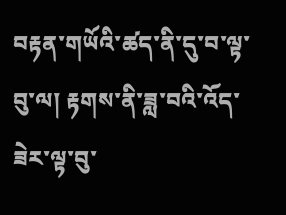བརྟན་གཡོའི་ཚད་ནི་དུ་བ་ལྟ་བུ་ལ། རྟགས་ནི་ཟླ་བའི་འོད་ཟེར་ལྟ་བུ་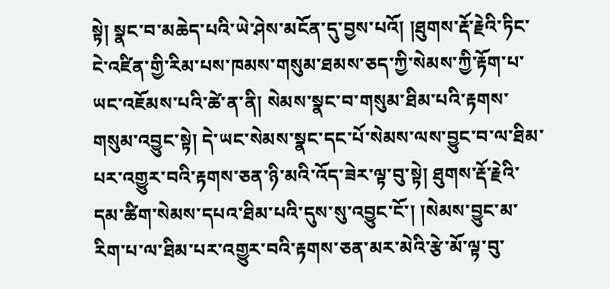སྟེ། སྣང་བ་མཆེད་པའི་ཡེ་ཤེས་མངོན་དུ་བྱས་པའོ། །ཐུགས་རྡོ་རྗེའི་ཏིང་ངེ་འཛིན་གྱི་རིམ་པས་ཁམས་གསུམ་ཐམས་ཅད་ཀྱི་སེམས་ཀྱི་རྟོག་པ་ཡང་འཇོམས་པའི་ཚེ་ན་ནི། སེམས་སྣང་བ་གསུམ་ཐིམ་པའི་རྟགས་གསུམ་འབྱུང་སྟེ། དེ་ཡང་སེམས་སྣང་དང་པོ་སེམས་ལས་བྱུང་བ་ལ་ཐིམ་པར་འགྱུར་བའི་རྟགས་ཅན་ཉི་མའི་འོད་ཟེར་ལྟ་བུ་སྟེ། ཐུགས་རྡོ་རྗེའི་དམ་ཚིག་སེམས་དཔའ་ཐིམ་པའི་དུས་སུ་འབྱུང་ངོ་། །སེམས་བྱུང་མ་རིག་པ་ལ་ཐིམ་པར་འགྱུར་བའི་རྟགས་ཅན་མར་མེའི་རྩེ་མོ་ལྟ་བུ་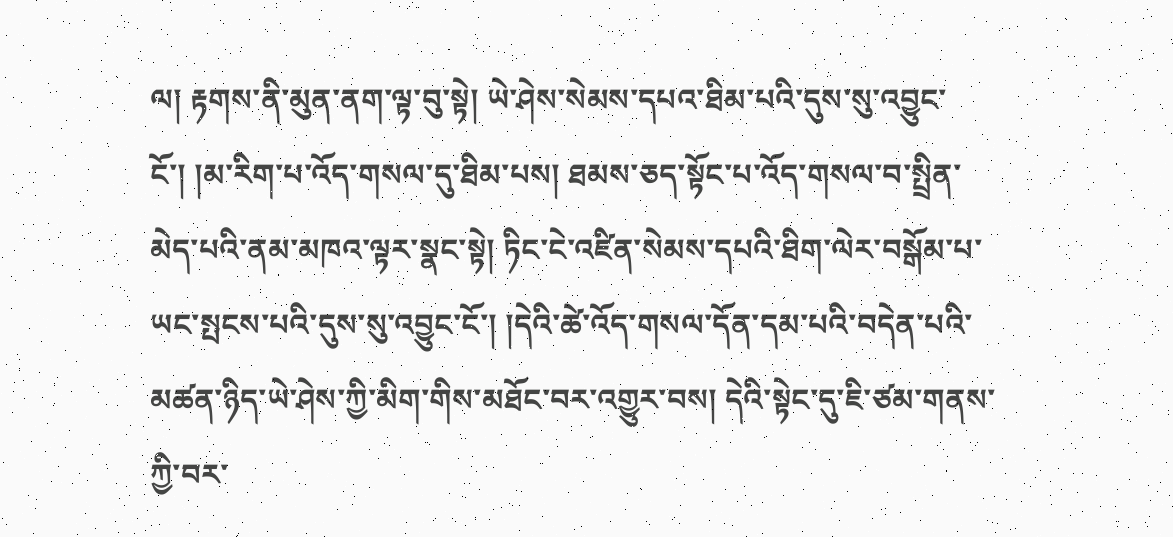ལ། རྟགས་ནི་མུན་ནག་ལྟ་བུ་སྟེ། ཡེ་ཤེས་སེམས་དཔའ་ཐིམ་པའི་དུས་སུ་འབྱུང་ངོ་། །མ་རིག་པ་འོད་གསལ་དུ་ཐིམ་པས། ཐམས་ཅད་སྟོང་པ་འོད་གསལ་བ་སྤྲིན་མེད་པའི་ནམ་མཁའ་ལྟར་སྣང་སྟེ། ཏིང་ངེ་འཛིན་སེམས་དཔའི་ཐིག་ལེར་བསྒོམ་པ་ཡང་སྤངས་པའི་དུས་སུ་འབྱུང་ངོ་། །དེའི་ཚེ་འོད་གསལ་དོན་དམ་པའི་བདེན་པའི་མཚན་ཉིད་ཡེ་ཤེས་ཀྱི་མིག་གིས་མཐོང་བར་འགྱུར་བས། དེའི་སྟེང་དུ་ཇི་ཙམ་གནས་ཀྱི་བར་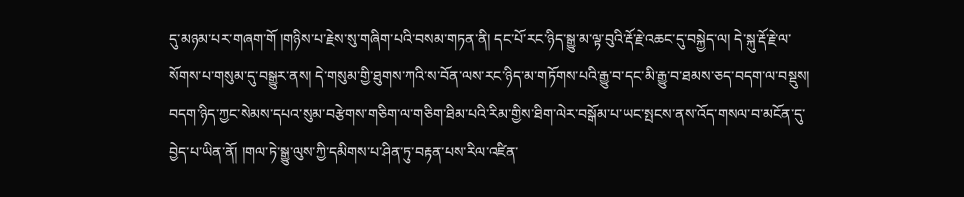དུ་མཉམ་པར་གཞག་གོ །གཉིས་པ་རྗེས་སུ་གཞིག་པའི་བསམ་གཏན་ནི། དང་པོ་རང་ཉིད་སྒྱུ་མ་ལྟ་བུའི་རྡོ་རྗེ་འཆང་དུ་བསྐྱེད་ལ། དེ་སྐུ་རྡོ་རྗེ་ལ་སོགས་པ་གསུམ་དུ་བསྒྱུར་ནས། དེ་གསུམ་གྱི་ཐུགས་ཀའི་ས་བོན་ལས་རང་ཉིད་མ་གཏོགས་པའི་རྒྱུ་བ་དང་མི་རྒྱུ་བ་ཐམས་ཅད་བདག་ལ་བསྡུས། བདག་ཉིད་ཀྱང་སེམས་དཔའ་སུམ་བརྩེགས་གཅིག་ལ་གཅིག་ཐིམ་པའི་རིམ་གྱིས་ཐིག་ལེར་བསྒོམ་པ་ཡང་སྤངས་ནས་འོད་གསལ་བ་མངོན་དུ་བྱེད་པ་ཡིན་ནོ། །གལ་ཏེ་སྒྱུ་ལུས་ཀྱི་དམིགས་པ་ཤིན་ཏུ་བརྟན་པས་རིལ་འཛིན་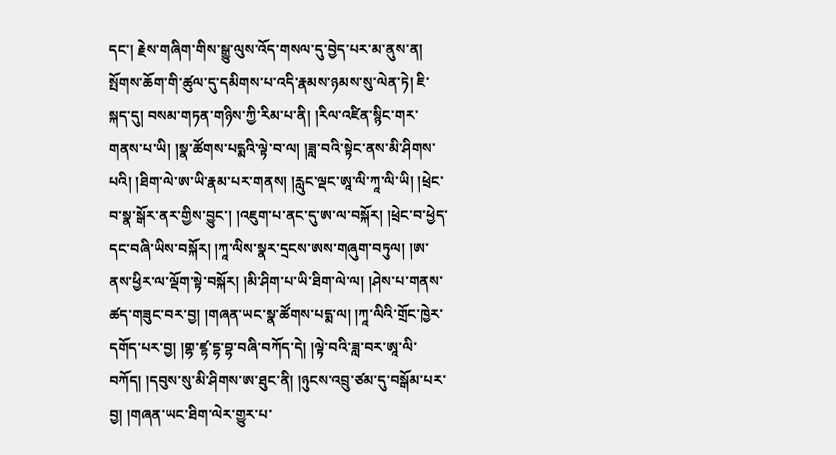དང་། རྗེས་གཞིག་གིས་སྒྱུ་ལུས་འོད་གསལ་དུ་བྱེད་པར་མ་ནུས་ན། སྤོགས་ཆོག་གི་ཚུལ་དུ་དམིགས་པ་འདི་རྣམས་ཉམས་སུ་ལེན་ཏེ། ཇི་སྐད་དུ། བསམ་གཏན་གཉིས་ཀྱི་རིམ་པ་ནི། །རིལ་འཛིན་སྙིང་གར་གནས་པ་ཡི། །སྣ་ཚོགས་པདྨའི་ལྟེ་བ་ལ། །ཟླ་བའི་སྟེང་ནས་མི་ཤིགས་པའི། །ཐིག་ལེ་ཨ་ཡི་རྣམ་པར་གནས། །རླུང་ལྡང་ཨཱ་ལི་ཀཱ་ལི་ཡི། །ཕྲེང་བ་སྣ་སྒོར་ནར་གྱིས་བྱུང་། །འཇུག་པ་ནང་དུ་ཨ་ལ་བསྐོར། །ཕྲེང་བ་ཕྱེད་དང་བཞི་ཡིས་བསྐོར། །ཀཱ་ལིས་སྣར་དྲངས་ཨས་གཞུག་བཏུལ། །ཨ་ནས་ཕྱིར་ལ་ལྡོག་སྟེ་བསྐོར། །མི་ཤིག་པ་ཡི་ཐིག་ལེ་ལ། །ཤེས་པ་གནས་ཚད་གཟུང་བར་བྱ། །གཞན་ཡང་སྣ་ཚོགས་པདྨ་ལ། །ཀཱ་ལིའི་གྲོང་ཁྱེར་དགོད་པར་བྱ། །གྷ་ཛྷ་དྷ་བྷ་བཞི་བཀོད་དེ། །ལྟེ་བའི་ཟླ་བར་ཨཱ་ལི་བཀོད། །དབུས་སུ་མི་ཤིགས་ཨ་ཐུང་ནི། །ཉུངས་འབྲུ་ཙམ་དུ་བསྒོམ་པར་བྱ། །གཞན་ཡང་ཐིག་ལེར་གྱུར་པ་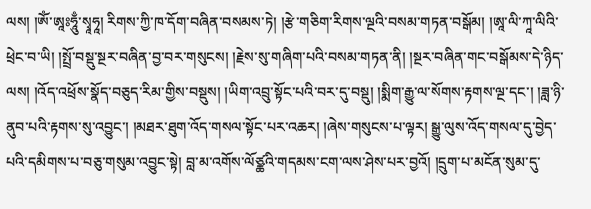ལས། །ཨོཾ་ཨཱཿཧཱུྃ་སྭཱཧཱ། རིགས་ཀྱི་ཁ་དོག་བཞིན་བསམས་ཏེ། །རྩེ་གཅིག་རིགས་ལྔའི་བསམ་གཏན་བསྒོམ། །ཨཱ་ལི་ཀཱ་ལིའི་ཕྲེང་བ་ཡི། །སྤྲོ་བསྡུ་སྔར་བཞིན་བྱ་བར་གསུངས། །རྗེས་སུ་གཞིག་པའི་བསམ་གཏན་ནི། །སྔར་བཞིན་གང་བསྒོམས་དེ་ཉིད་ལས། །འོད་འཕྲོས་སྣོད་བཅུད་རིམ་གྱིས་བསྡུས། །ཡིག་འབྲུ་སྟོང་པའི་བར་དུ་བསྡུ། །སྨིག་རྒྱུ་ལ་སོགས་རྟགས་ལྔ་དང་། །ཟླ་ཉི་ནུབ་པའི་རྟགས་སུ་འབྱུང་། །མཐར་ཐུག་འོད་གསལ་སྟོང་པར་འཆར། །ཞེས་གསུངས་པ་ལྟར། སྒྱུ་ལུས་འོད་གསལ་དུ་བྱེད་པའི་དམིགས་པ་བཅུ་གསུམ་འབྱུང་སྟེ། བླ་མ་འགོས་ལོཙྪའི་གདམས་ངག་ལས་ཤེས་པར་བྱའོ། །དྲུག་པ་མངོན་སུམ་དུ་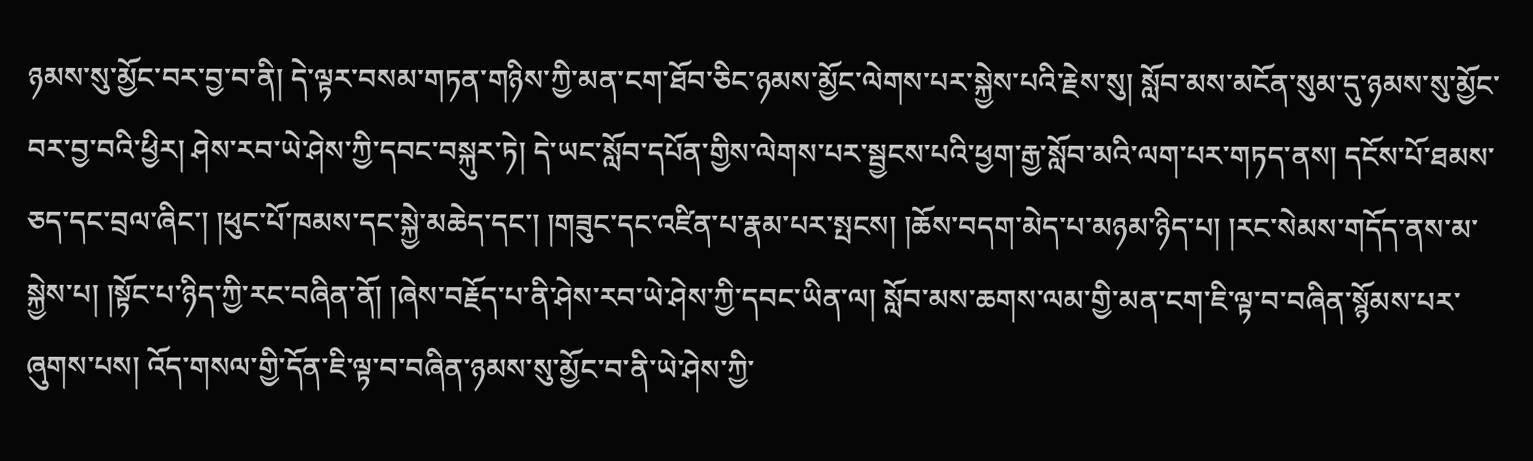ཉམས་སུ་མྱོང་བར་བྱ་བ་ནི། དེ་ལྟར་བསམ་གཏན་གཉིས་ཀྱི་མན་ངག་ཐོབ་ཅིང་ཉམས་མྱོང་ལེགས་པར་སྐྱེས་པའི་རྗེས་སུ། སློབ་མས་མངོན་སུམ་དུ་ཉམས་སུ་མྱོང་བར་བྱ་བའི་ཕྱིར། ཤེས་རབ་ཡེ་ཤེས་ཀྱི་དབང་བསྐུར་ཏེ། དེ་ཡང་སློབ་དཔོན་གྱིས་ལེགས་པར་སྦྱངས་པའི་ཕྱག་རྒྱ་སློབ་མའི་ལག་པར་གཏད་ནས། དངོས་པོ་ཐམས་ཅད་དང་བྲལ་ཞིང་། །ཕུང་པོ་ཁམས་དང་སྐྱེ་མཆེད་དང་། །གཟུང་དང་འཛིན་པ་རྣམ་པར་སྤངས། །ཆོས་བདག་མེད་པ་མཉམ་ཉིད་པ། །རང་སེམས་གདོད་ནས་མ་སྐྱེས་པ། །སྟོང་པ་ཉིད་ཀྱི་རང་བཞིན་ནོ། །ཞེས་བརྗོད་པ་ནི་ཤེས་རབ་ཡེ་ཤེས་ཀྱི་དབང་ཡིན་ལ། སློབ་མས་ཆགས་ལམ་གྱི་མན་ངག་ཇི་ལྟ་བ་བཞིན་སྙོམས་པར་ཞུགས་པས། འོད་གསལ་གྱི་དོན་ཇི་ལྟ་བ་བཞིན་ཉམས་སུ་མྱོང་བ་ནི་ཡེ་ཤེས་ཀྱི་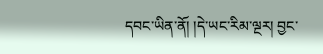དབང་ཡིན་ནོ། །དེ་ཡང་རིམ་ལྔར། བྱང་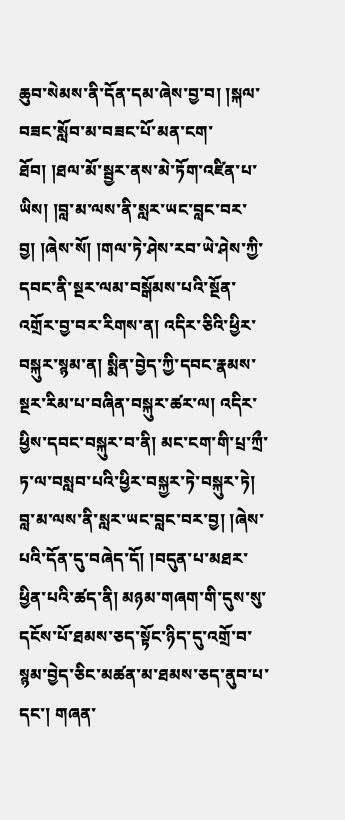ཆུབ་སེམས་ནི་དོན་དམ་ཞེས་བྱ་བ། །སྐལ་བཟང་སློབ་མ་བཟང་པོ་མན་ངག་ཐོབ། །ཐལ་མོ་སྦྱར་ནས་མེ་ཏོག་འཛིན་པ་ཡིས། །བླ་མ་ལས་ནི་སླར་ཡང་བླང་བར་བྱ། །ཞེས་སོ། །གལ་ཏེ་ཤེས་རབ་ཡེ་ཤེས་ཀྱི་དབང་ནི་སྔར་ལམ་བསྒོམས་པའི་སྔོན་འགྲོར་བྱ་བར་རིགས་ན། འདིར་ཅིའི་ཕྱིར་བསྐུར་སྙམ་ན། སྨིན་བྱེད་ཀྱི་དབང་རྣམས་སྔར་རིམ་པ་བཞིན་བསྐུར་ཚར་ལ། འདིར་ཕྱིས་དབང་བསྐུར་བ་ནི། མང་ངག་གི་པྲ་ཀྲྀ་ཏ་ལ་བསླབ་པའི་ཕྱིར་བསྐྱར་ཏེ་བསྐུར་ཏེ། བླ་མ་ལས་ནི་སླར་ཡང་བླང་བར་བྱ། །ཞེས་པའི་དོན་དུ་བཞེད་དོ། །བདུན་པ་མཐར་ཕྱིན་པའི་ཚད་ནི། མཉམ་གཞག་གི་དུས་སུ་དངོས་པོ་ཐམས་ཅད་སྟོང་ཉིད་དུ་འགྲོ་བ་སྙམ་བྱེད་ཅིང་མཚན་མ་ཐམས་ཅད་ནུབ་པ་དང་། གཞན་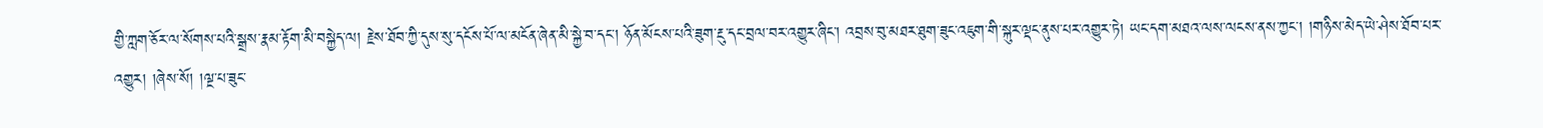གྱི་ཀླག་ཅོར་ལ་སོགས་པའི་སྒྲས་རྣམ་རྟོག་མི་བསྐྱེད་ལ། རྗེས་ཐོབ་ཀྱི་དུས་སུ་དངོས་པོ་ལ་མངོན་ཞེན་མི་སྐྱེ་བ་དང་། ཉོན་མོངས་པའི་ཟུག་རྔུ་དང་བྲལ་བར་འགྱུར་ཞིང་། འབྲས་བུ་མཐར་ཐུག་ཟུང་འཇུག་གི་སྐུར་ལྡང་ནུས་པར་འགྱུར་ཏེ། ཡང་དག་མཐའ་ལས་ལངས་ནས་ཀྱང་། །གཉིས་མེད་ཡེ་ཤེས་ཐོབ་པར་འགྱུར། །ཞེས་སོ། །ལྔ་པ་ཟུང་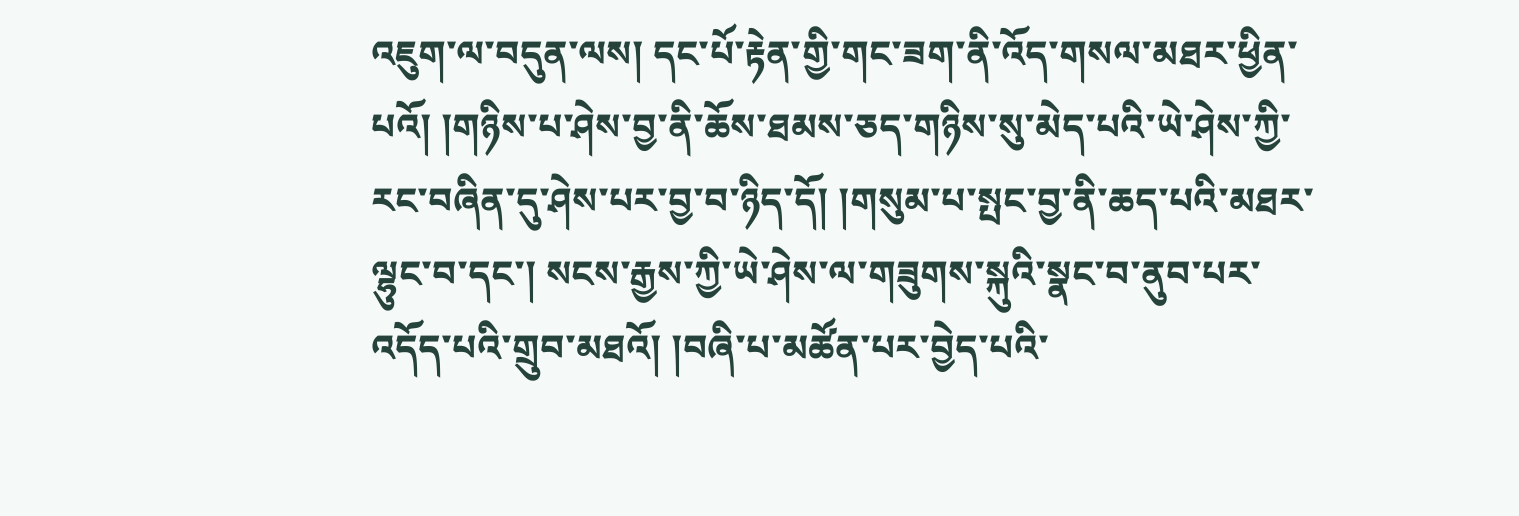འཇུག་ལ་བདུན་ལས། དང་པོ་རྟེན་གྱི་གང་ཟག་ནི་འོད་གསལ་མཐར་ཕྱིན་པའོ། །གཉིས་པ་ཤེས་བྱ་ནི་ཆོས་ཐམས་ཅད་གཉིས་སུ་མེད་པའི་ཡེ་ཤེས་ཀྱི་རང་བཞིན་དུ་ཤེས་པར་བྱ་བ་ཉིད་དོ། །གསུམ་པ་སྤང་བྱ་ནི་ཆད་པའི་མཐར་ལྷུང་བ་དང་། སངས་རྒྱས་ཀྱི་ཡེ་ཤེས་ལ་གཟུགས་སྐུའི་སྣང་བ་ནུབ་པར་འདོད་པའི་གྲུབ་མཐའོ། །བཞི་པ་མཚོན་པར་བྱེད་པའི་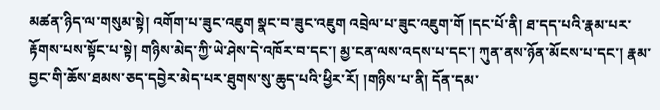མཚན་ཉིད་ལ་གསུམ་སྟེ། འགོག་པ་ཟུང་འཇུག སྣང་བ་ཟུང་འཇུག འབྲེལ་པ་ཟུང་འཇུག་གོ །དང་པོ་ནི། ཐ་དད་པའི་རྣམ་པར་རྟོགས་པས་སྟོང་པ་སྟེ། གཉིས་མེད་ཀྱི་ཡེ་ཤེས་དེ་འཁོར་བ་དང་། མྱ་ངན་ལས་འདས་པ་དང་། ཀུན་ནས་ཉོན་མོངས་པ་དང་། རྣམ་བྱང་གི་ཆོས་ཐམས་ཅད་དབྱེར་མེད་པར་ཐུགས་སུ་ཆུད་པའི་ཕྱིར་རོ། །གཉིས་པ་ནི། དོན་དམ་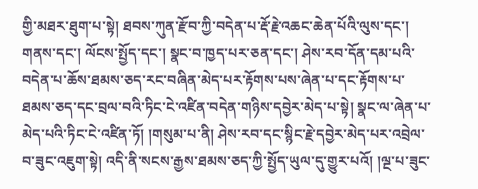གྱི་མཐར་ཐུག་པ་སྟེ། ཐབས་ཀུན་རྫོབ་ཀྱི་བདེན་པ་རྡོ་རྗེ་འཆང་ཆེན་པོའི་ལུས་དང་། གནས་དང་། ལོངས་སྤྱོད་དང་། སྣང་བ་ཁྱད་པར་ཅན་དང་། ཤེས་རབ་དོན་དམ་པའི་བདེན་པ་ཆོས་ཐམས་ཅད་རང་བཞིན་མེད་པར་རྟོགས་པས་ཞེན་པ་དང་རྟོགས་པ་ཐམས་ཅད་དང་བྲལ་བའི་ཏིང་ངེ་འཛིན་བདེན་གཉིས་དབྱེར་མེད་པ་སྟེ། སྣང་ལ་ཞེན་པ་མེད་པའི་ཏིང་ངེ་འཛིན་ཏོ། །གསུམ་པ་ནི། ཤེས་རབ་དང་སྙིང་རྗེ་དབྱེར་མེད་པར་འབྲེལ་བ་ཟུང་འཇུག་སྟེ། འདི་ནི་སངས་རྒྱས་ཐམས་ཅད་ཀྱི་སྤྱོད་ཡུལ་དུ་གྱུར་པའོ། །ལྔ་པ་ཟུང་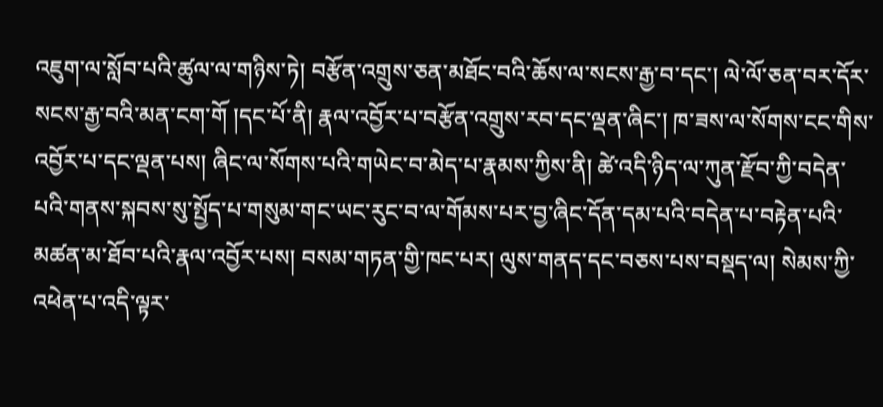འཇུག་ལ་སློབ་པའི་ཚུལ་ལ་གཉིས་ཏེ། བརྩོན་འགྲུས་ཅན་མཐོང་བའི་ཆོས་ལ་སངས་རྒྱ་བ་དང་། ལེ་ལོ་ཅན་བར་དོར་སངས་རྒྱ་བའི་མན་ངག་གོ །དང་པོ་ནི། རྣལ་འབྱོར་པ་བརྩོན་འགྲུས་རབ་དང་ལྡན་ཞིང་། ཁ་ཟས་ལ་སོགས་ངང་གིས་འབྱོར་པ་དང་ལྡན་པས། ཞིང་ལ་སོགས་པའི་གཡེང་བ་མེད་པ་རྣམས་ཀྱིས་ནི། ཚེ་འདི་ཉིད་ལ་ཀུན་རྫོབ་ཀྱི་བདེན་པའི་གནས་སྐབས་སུ་སྤྱོད་པ་གསུམ་གང་ཡང་རུང་བ་ལ་གོམས་པར་བྱ་ཞིང་དོན་དམ་པའི་བདེན་པ་བརྟེན་པའི་མཚན་མ་ཐོབ་པའི་རྣལ་འབྱོར་པས། བསམ་གཏན་གྱི་ཁང་པར། ལུས་གནད་དང་བཅས་པས་བསྡད་ལ། སེམས་ཀྱི་འཕེན་པ་འདི་ལྟར་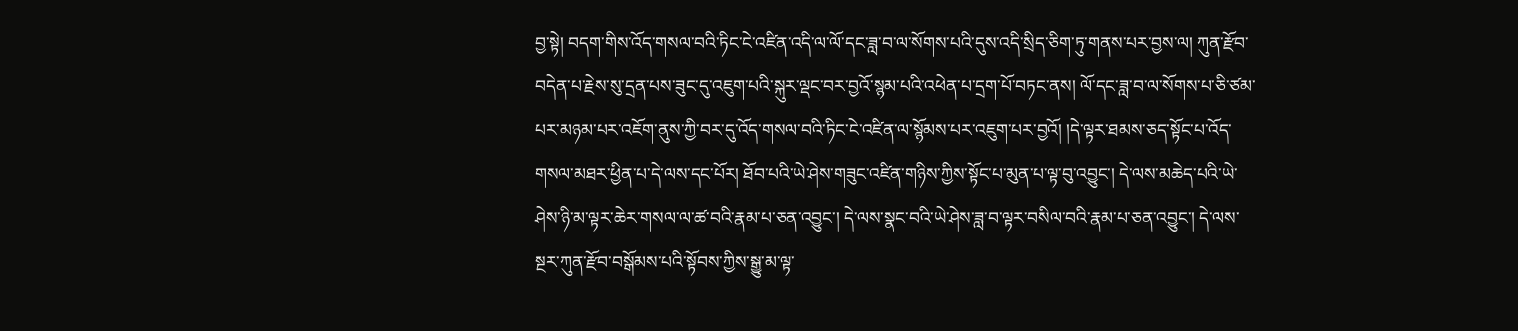བྱ་སྟེ། བདག་གིས་འོད་གསལ་བའི་ཏིང་ངེ་འཛིན་འདི་ལ་ལོ་དང་ཟླ་བ་ལ་སོགས་པའི་དུས་འདི་སྲིད་ཅིག་ཏུ་གནས་པར་བྱས་ལ། ཀུན་རྫོབ་བདེན་པ་རྗེས་སུ་དྲན་པས་ཟུང་དུ་འཇུག་པའི་སྐུར་ལྡང་བར་བྱའོ་སྙམ་པའི་འཕེན་པ་དྲག་པོ་བཏང་ནས། ལོ་དང་ཟླ་བ་ལ་སོགས་པ་ཅི་ཙམ་པར་མཉམ་པར་འཇོག་ནུས་ཀྱི་བར་དུ་འོད་གསལ་བའི་ཏིང་ངེ་འཛིན་ལ་སྙོམས་པར་འཇུག་པར་བྱའོ། །དེ་ལྟར་ཐམས་ཅད་སྟོང་པ་འོད་གསལ་མཐར་ཕྱིན་པ་དེ་ལས་དང་པོར། ཐོབ་པའི་ཡེ་ཤེས་གཟུང་འཛིན་གཉིས་ཀྱིས་སྟོང་པ་མུན་པ་ལྟ་བུ་འབྱུང་། དེ་ལས་མཆེད་པའི་ཡེ་ཤེས་ཉི་མ་ལྟར་ཆེར་གསལ་ལ་ཚ་བའི་རྣམ་པ་ཅན་འབྱུང་། དེ་ལས་སྣང་བའི་ཡེ་ཤེས་ཟླ་བ་ལྟར་བསིལ་བའི་རྣམ་པ་ཅན་འབྱུང་། དེ་ལས་སྔར་ཀུན་རྫོབ་བསྒོམས་པའི་སྟོབས་ཀྱིས་སྒྱུ་མ་ལྟ་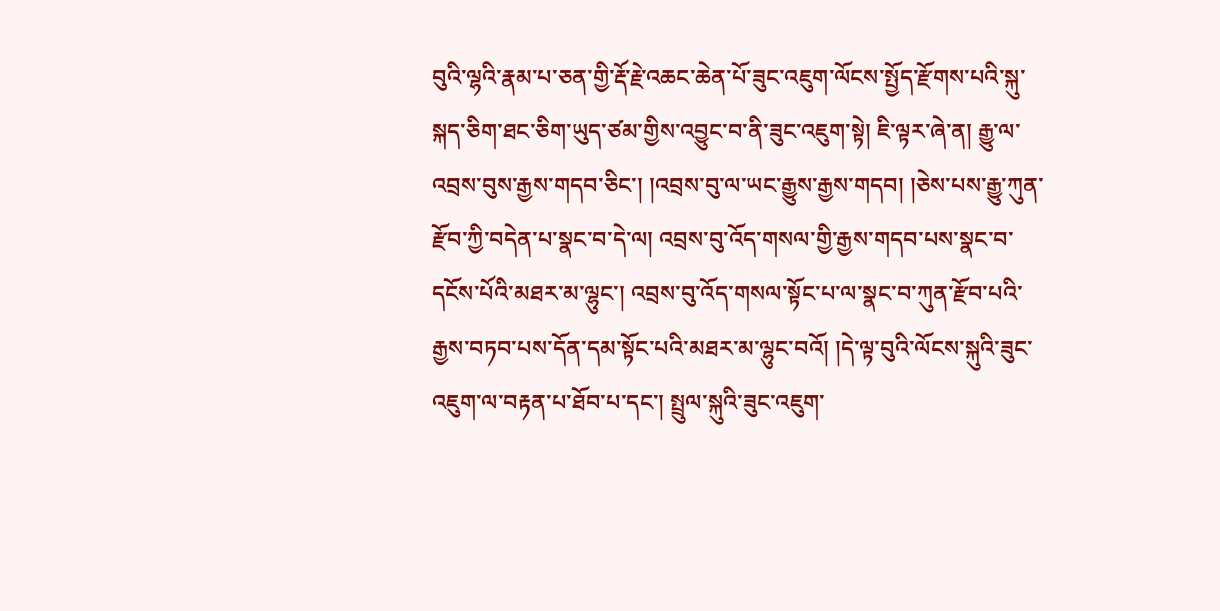བུའི་ལྷའི་རྣམ་པ་ཅན་གྱི་རྡོ་རྗེ་འཆང་ཆེན་པོ་ཟུང་འཇུག་ལོངས་སྤྱོད་རྫོགས་པའི་སྐུ་སྐད་ཅིག་ཐང་ཅིག་ཡུད་ཙམ་གྱིས་འབྱུང་བ་ནི་ཟུང་འཇུག་སྟེ། ཇི་ལྟར་ཞེ་ན། རྒྱུ་ལ་འབྲས་བུས་རྒྱས་གདབ་ཅིང་། །འབྲས་བུ་ལ་ཡང་རྒྱུས་རྒྱས་གདབ། །ཅེས་པས་རྒྱུ་ཀུན་རྫོབ་ཀྱི་བདེན་པ་སྣང་བ་དེ་ལ། འབྲས་བུ་འོད་གསལ་གྱི་རྒྱས་གདབ་པས་སྣང་བ་དངོས་པོའི་མཐར་མ་ལྷུང་། འབྲས་བུ་འོད་གསལ་སྟོང་པ་ལ་སྣང་བ་ཀུན་རྫོབ་པའི་རྒྱས་བཏབ་པས་དོན་དམ་སྟོང་པའི་མཐར་མ་ལྷུང་བའོ། །དེ་ལྟ་བུའི་ལོངས་སྐུའི་ཟུང་འཇུག་ལ་བརྟན་པ་ཐོབ་པ་དང་། སྤྲུལ་སྐུའི་ཟུང་འཇུག་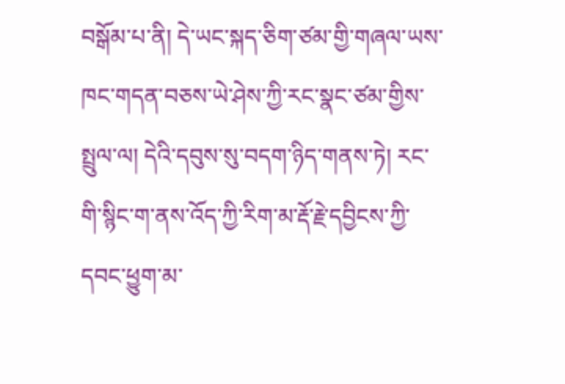བསྒོམ་པ་ནི། དེ་ཡང་སྐད་ཅིག་ཙམ་གྱི་གཞལ་ཡས་ཁང་གདན་བཅས་ཡེ་ཤེས་ཀྱི་རང་སྣང་ཙམ་གྱིས་སྤྲུལ་ལ། དེའི་དབུས་སུ་བདག་ཉིད་གནས་ཏེ། རང་གི་སྙིང་ག་ནས་འོད་ཀྱི་རིག་མ་རྡོ་རྗེ་དབྱིངས་ཀྱི་དབང་ཕྱུག་མ་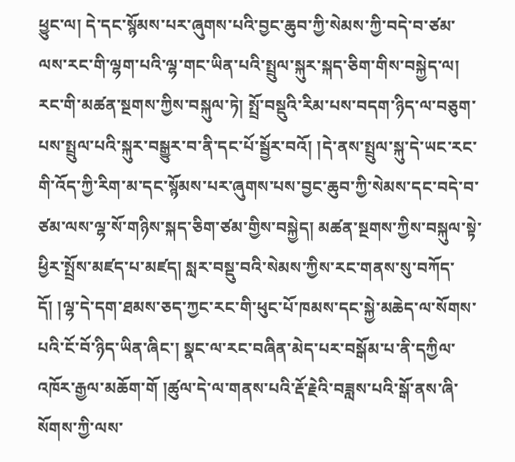ཕྱུང་ལ། དེ་དང་སྙོམས་པར་ཞུགས་པའི་བྱང་ཆུབ་ཀྱི་སེམས་ཀྱི་བདེ་བ་ཙམ་ལས་རང་གི་ལྷག་པའི་ལྷ་གང་ཡིན་པའི་སྤྲུལ་སྐུར་སྐད་ཅིག་གིས་བསྐྱེད་ལ། རང་གི་མཚན་སྔགས་ཀྱིས་བསྐུལ་ཏེ། སྤྲོ་བསྡུའི་རིམ་པས་བདག་ཉིད་ལ་བཅུག་པས་སྤྲུལ་པའི་སྐུར་བསྒྱུར་བ་ནི་དང་པོ་སྦྱོར་བའོ། །དེ་ནས་སྤྲུལ་སྐུ་དེ་ཡང་རང་གི་འོད་ཀྱི་རིག་མ་དང་སྙོམས་པར་ཞུགས་པས་བྱང་ཆུབ་ཀྱི་སེམས་དང་བདེ་བ་ཙམ་ལས་ལྷ་སོ་གཉིས་སྐད་ཅིག་ཙམ་གྱིས་བསྐྱེད། མཚན་སྔགས་ཀྱིས་བསྐུལ་སྟེ་ཕྱིར་སྤྲོས་མཛད་པ་མཛད། སླར་བསྡུ་བའི་སེམས་ཀྱིས་རང་གནས་སུ་བཀོད་དོ། །ལྷ་དེ་དག་ཐམས་ཅད་ཀྱང་རང་གི་ཕུང་པོ་ཁམས་དང་སྐྱེ་མཆེད་ལ་སོགས་པའི་ངོ་བོ་ཉིད་ཡིན་ཞིང་། སྣང་ལ་རང་བཞིན་མེད་པར་བསྒོམ་པ་ནི་དཀྱིལ་འཁོར་རྒྱལ་མཆོག་གོ །ཚུལ་དེ་ལ་གནས་པའི་རྡོ་རྗེའི་བཟླས་པའི་སྒོ་ནས་ཞི་སོགས་ཀྱི་ལས་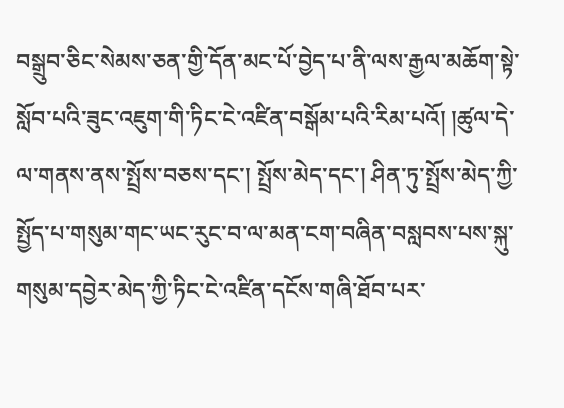བསྒྲུབ་ཅིང་སེམས་ཅན་གྱི་དོན་མང་པོ་བྱེད་པ་ནི་ལས་རྒྱལ་མཆོག་སྟེ་སློབ་པའི་ཟུང་འཇུག་གི་ཏིང་ངེ་འཛིན་བསྒོམ་པའི་རིམ་པའོ། །ཚུལ་དེ་ལ་གནས་ནས་སྤྲོས་བཅས་དང་། སྤྲོས་མེད་དང་། ཤིན་ཏུ་སྤྲོས་མེད་ཀྱི་སྤྱོད་པ་གསུམ་གང་ཡང་རུང་བ་ལ་མན་ངག་བཞིན་བསླབས་པས་སྐུ་གསུམ་དབྱེར་མེད་ཀྱི་ཏིང་ངེ་འཛིན་དངོས་གཞི་ཐོབ་པར་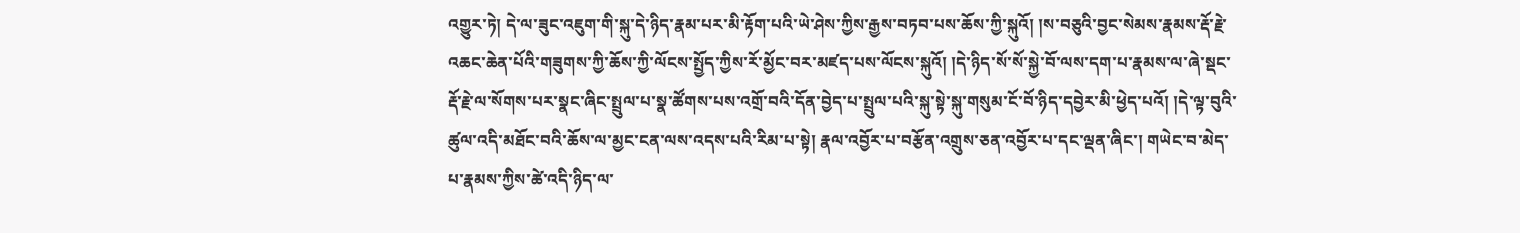འགྱུར་ཏེ། དེ་ལ་ཟུང་འཇུག་གི་སྐུ་དེ་ཉིད་རྣམ་པར་མི་རྟོག་པའི་ཡེ་ཤེས་ཀྱིས་རྒྱས་བཏབ་པས་ཆོས་ཀྱི་སྐུའོ། །ས་བཅུའི་བྱང་སེམས་རྣམས་རྡོ་རྗེ་འཆང་ཆེན་པོའི་གཟུགས་ཀྱི་ཆོས་ཀྱི་ལོངས་སྤྱོད་ཀྱིས་རོ་མྱོང་བར་མཛད་པས་ལོངས་སྐུའོ། །དེ་ཉིད་སོ་སོ་སྐྱེ་བོ་ལས་དག་པ་རྣམས་ལ་ཞེ་སྡང་རྡོ་རྗེ་ལ་སོགས་པར་སྣང་ཞིང་སྤྲུལ་པ་སྣ་ཚོགས་པས་འགྲོ་བའི་དོན་བྱེད་པ་སྤྲུལ་པའི་སྐུ་སྟེ་སྐུ་གསུམ་ངོ་བོ་ཉིད་དབྱེར་མི་ཕྱེད་པའོ། །དེ་ལྟ་བུའི་ཚུལ་འདི་མཐོང་བའི་ཆོས་ལ་མྱང་ངན་ལས་འདས་པའི་རིམ་པ་སྟེ། རྣལ་འབྱོར་པ་བརྩོན་འགྲུས་ཅན་འབྱོར་པ་དང་ལྡན་ཞིང་། གཡེང་བ་མེད་པ་རྣམས་ཀྱིས་ཚེ་འདི་ཉིད་ལ་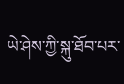ཡེ་ཤེས་ཀྱི་སྐུ་ཐོབ་པར་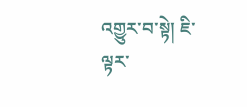འགྱུར་བ་སྟེ། ཇི་ལྟར་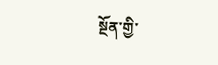སྔོན་གྱི་